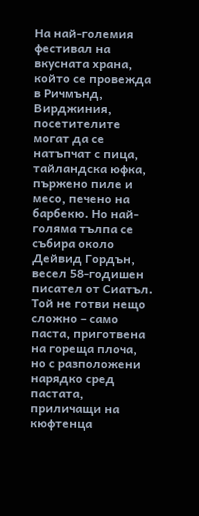На най-големия фестивал на вкусната храна, който се провежда в Ричмънд, Вирджиния, посетителите могат да се натъпчат с пица, тайландска юфка, пържено пиле и месо, печено на барбекю. Но най-голяма тълпа се събира около Дейвид Гордън, весел 58-годишен писател от Сиатъл. Той не готви нещо сложно – само паста, приготвена на гореща плоча, но с разположени нарядко сред пастата, приличащи на кюфтенца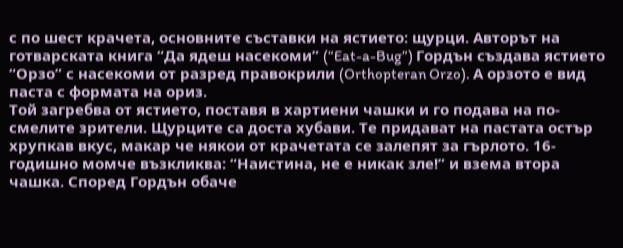с по шест крачета, основните съставки на ястието: щурци. Авторът на готварската книга “Да ядеш насекоми” (“Eat-a-Bug”) Гордън създава ястието “Орзо” с насекоми от разред правокрили (Orthopteran Orzo). А орзото е вид паста с формата на ориз.
Той загребва от ястието, поставя в хартиени чашки и го подава на по-смелите зрители. Щурците са доста хубави. Те придават на пастата остър хрупкав вкус, макар че някои от крачетата се залепят за гърлото. 16-годишно момче възкликва: “Наистина, не е никак зле!” и взема втора чашка. Според Гордън обаче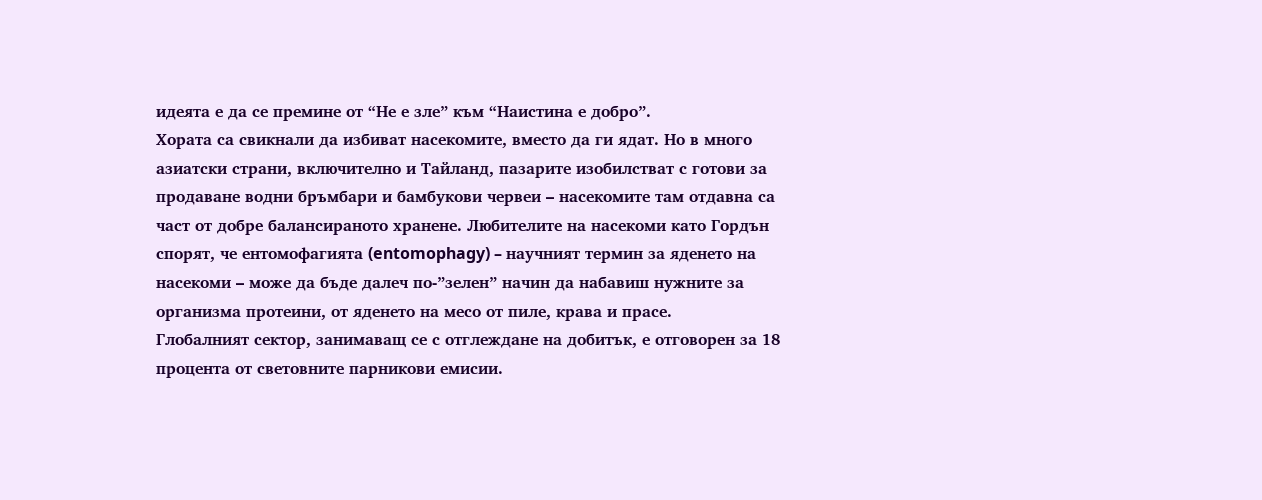идеята е да се премине от “Не е зле” към “Наистина е добро”.
Хората са свикнали да избиват насекомите, вместо да ги ядат. Но в много азиатски страни, включително и Тайланд, пазарите изобилстват с готови за продаване водни бръмбари и бамбукови червеи – насекомите там отдавна са част от добре балансираното хранене. Любителите на насекоми като Гордън спорят, че ентомофагията (entomophagy) – научният термин за яденето на насекоми – може да бъде далеч по-”зелен” начин да набавиш нужните за организма протеини, от яденето на месо от пиле, крава и прасе.
Глобалният сектор, занимаващ се с отглеждане на добитък, е отговорен за 18 процента от световните парникови емисии.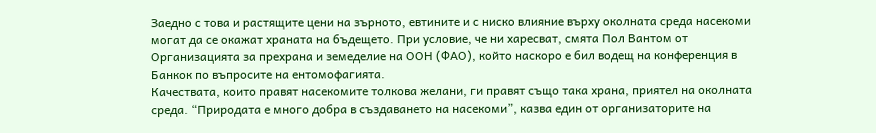Заедно с това и растящите цени на зърното, евтините и с ниско влияние върху околната среда насекоми могат да се окажат храната на бъдещето. При условие, че ни харесват, смята Пол Вантом от Организацията за прехрана и земеделие на ООН (ФАО), който наскоро е бил водещ на конференция в Банкок по въпросите на ентомофагията.
Качествата, които правят насекомите толкова желани, ги правят също така храна, приятел на околната среда. “Природата е много добра в създаването на насекоми”, казва един от организаторите на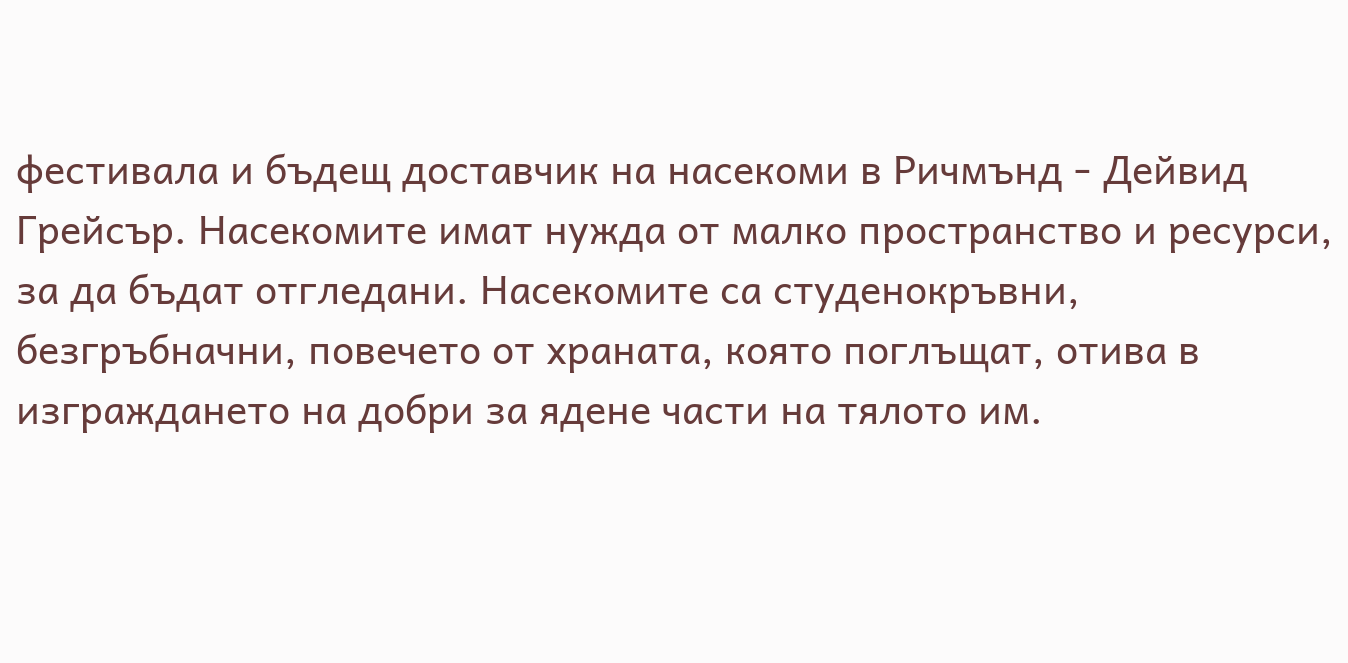фестивала и бъдещ доставчик на насекоми в Ричмънд - Дейвид Грейсър. Насекомите имат нужда от малко пространство и ресурси, за да бъдат отгледани. Насекомите са студенокръвни, безгръбначни, повечето от храната, която поглъщат, отива в изграждането на добри за ядене части на тялото им.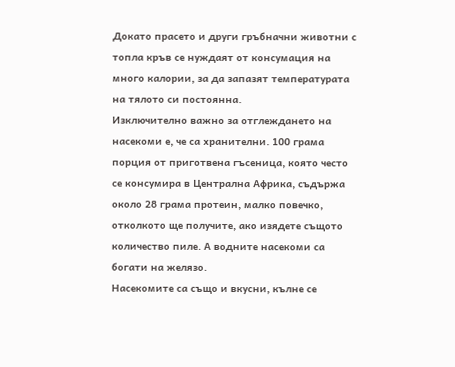Докато прасето и други гръбначни животни с топла кръв се нуждаят от консумация на много калории, за да запазят температурата на тялото си постоянна.
Изключително важно за отглеждането на насекоми е, че са хранителни. 100 грама порция от приготвена гъсеница, която често се консумира в Централна Африка, съдържа около 28 грама протеин, малко повечко, отколкото ще получите, ако изядете същото количество пиле. А водните насекоми са богати на желязо.
Насекомите са също и вкусни, кълне се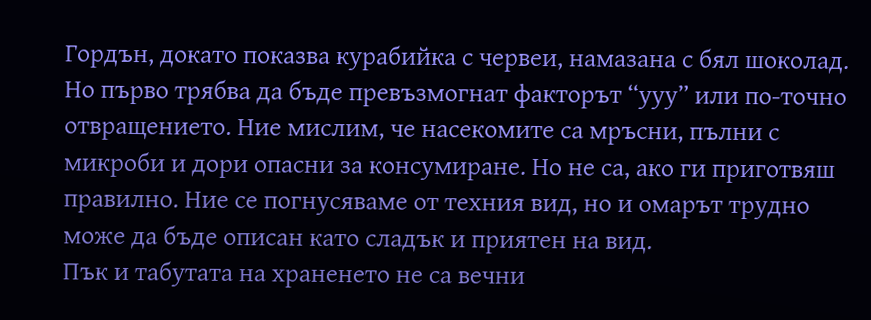Гордън, докато показва курабийка с червеи, намазана с бял шоколад. Но първо трябва да бъде превъзмогнат факторът “ууу” или по-точно отвращението. Ние мислим, че насекомите са мръсни, пълни с микроби и дори опасни за консумиране. Но не са, ако ги приготвяш правилно. Ние се погнусяваме от техния вид, но и омарът трудно може да бъде описан като сладък и приятен на вид.
Пък и табутата на храненето не са вечни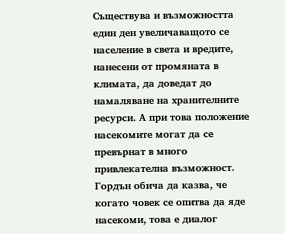Съществува и възможността един ден увеличаващото се население в света и вредите, нанесени от промяната в климата, да доведат до намаляване на хранителните ресурси. А при това положение насекомите могат да се превърнат в много привлекателна възможност.
Гордън обича да казва, че когато човек се опитва да яде насекоми, това е диалог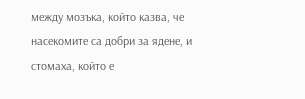между мозъка, който казва, че насекомите са добри за ядене, и стомаха, който е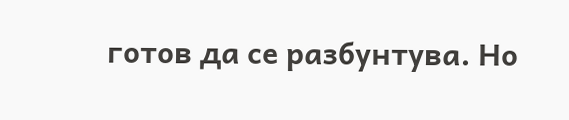готов да се разбунтува. Но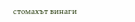стомахът винаги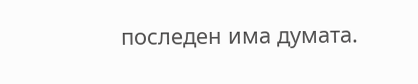последен има думата.